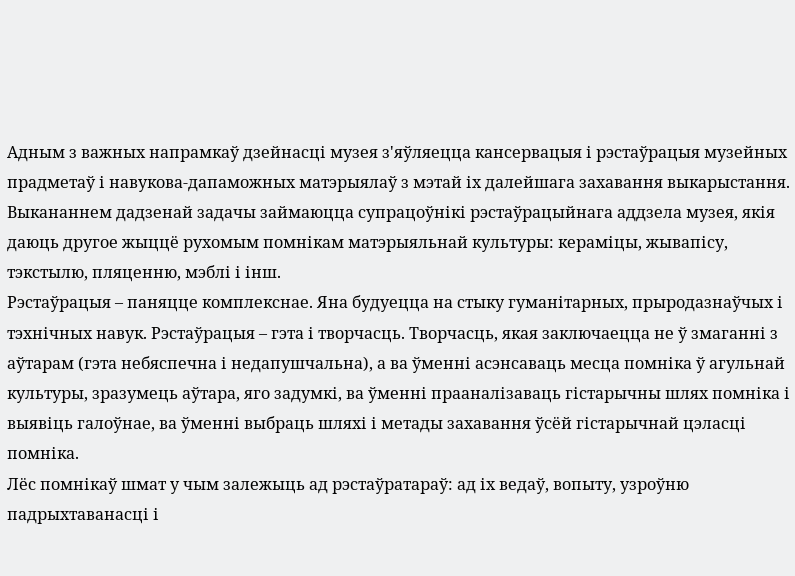Адным з важных напрамкаў дзейнасці музея з'яўляецца кансервацыя і рэстаўрацыя музейных прадметаў і навукова-дапаможных матэрыялаў з мэтай іх далейшага захавання выкарыстання. Выкананнем дадзенай задачы займаюцца супрацоўнікі рэстаўрацыйнага аддзела музея, якія даюць другое жыццё рухомым помнікам матэрыяльнай культуры: кераміцы, жывапісу, тэкстылю, пляценню, мэблі і інш.
Рэстаўрацыя – паняцце комплекснае. Яна будуецца на стыку гуманітарных, прыродазнаўчых і тэхнічных навук. Рэстаўрацыя – гэта і творчасць. Творчасць, якая заключаецца не ў змаганні з аўтарам (гэта небяспечна і недапушчальна), а ва ўменні асэнсаваць месца помніка ў агульнай культуры, зразумець аўтара, яго задумкі, ва ўменні прааналізаваць гістарычны шлях помніка і выявіць галоўнае, ва ўменні выбраць шляхі і метады захавання ўсёй гістарычнай цэласці помніка.
Лёс помнікаў шмат у чым залежыць ад рэстаўратараў: ад іх ведаў, вопыту, узроўню падрыхтаванасці і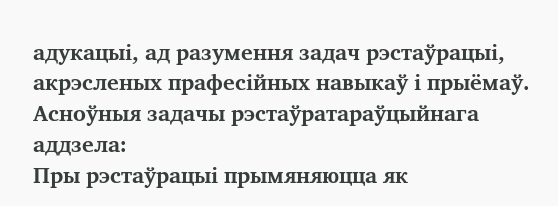адукацыі, ад разумення задач рэстаўрацыі, акрэсленых прафесійных навыкаў і прыёмаў.
Асноўныя задачы рэстаўратараўцыйнага аддзела:
Пры рэстаўрацыі прымяняюцца як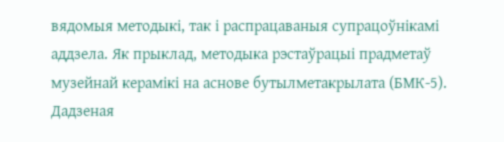вядомыя методыкі, так і распрацаваныя супрацоўнікамі аддзела. Як прыклад, методыка рэстаўрацыі прадметаў музейнай керамікі на аснове бутылметакрылата (БМК-5). Дадзеная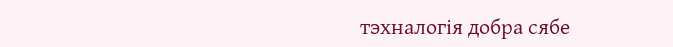тэхналогія добра сябе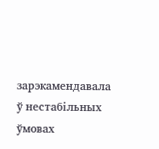зарэкамендавала ў нестабільных ўмовах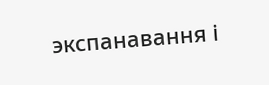экспанавання і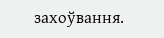захоўвання.